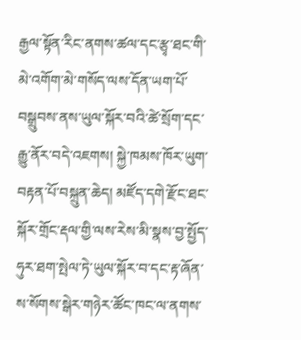རྒྱལ་སྟོན་རིང་ནགས་ཚལ་དང་རྩྭ་ཐང་གི་མེ་འགོག་མེ་གསོད་ལས་དོན་ཡག་པོ་བསྒྲུབས་ནས་ཡུལ་སྐོར་བའི་ཚེ་སྲོག་དང་རྒྱུ་ནོར་བདེ་འཇགས། སྐྱེ་ཁམས་ཁོར་ཡུག་བརྟན་པོ་བསྐྲུན་ཆེད། མཛོད་དགེ་རྫོང་ཐང་སྐོར་གྲོང་རྡལ་གྱི་ལས་རེས་མི་སྣས་བྱ་སྤྱོད་ཧུར་ཐག་སྤེལ་ཏེ་ཡུལ་སྐོར་བ་དང་རྟ་ཞོན་ས་སོགས་སྒེར་གཉེར་ཚོང་ཁང་ལ་ནགས་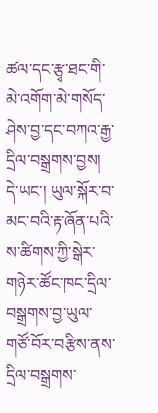ཚལ་དང་རྩྭ་ཐང་གི་མེ་འགོག་མེ་གསོད་ཤེས་བྱ་དང་བཀའ་རྒྱ་དྲིལ་བསྒྲགས་བྱས།
དེ་ཡང་། ཡུལ་སྐོར་བ་མང་བའི་རྟ་ཞོན་པའི་ས་ཚིགས་ཀྱི་སྒེར་གཉེར་ཚོང་ཁང་དྲིལ་བསྒྲགས་བྱ་ཡུལ་གཙོ་བོར་བརྩིས་ནས་དྲིལ་བསྒྲགས་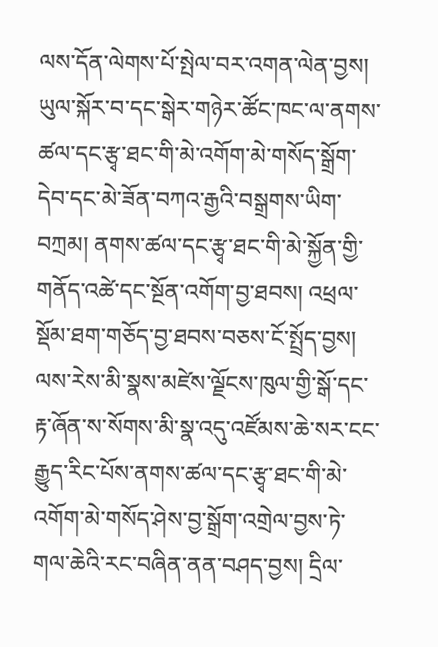ལས་དོན་ལེགས་པོ་སྤེལ་བར་འགན་ལེན་བྱས།
ཡུལ་སྐོར་བ་དང་སྒེར་གཉེར་ཚོང་ཁང་ལ་ནགས་ཚལ་དང་རྩྭ་ཐང་གི་མེ་འགོག་མེ་གསོད་སྒྲོག་དེབ་དང་མེ་ཟོན་བཀའ་རྒྱའི་བསྒྲགས་ཡིག་བཀྲམ། ནགས་ཚལ་དང་རྩྭ་ཐང་གི་མེ་སྐྱོན་གྱི་གནོད་འཚེ་དང་སྔོན་འགོག་བྱ་ཐབས། འཕྲལ་སྡོམ་ཐག་གཅོད་བྱ་ཐབས་བཅས་ངོ་སྤྲོད་བྱས། ལས་རེས་མི་སྣས་མཛེས་ལྗོངས་ཁུལ་གྱི་སྒོ་དང་རྟ་ཞོན་ས་སོགས་མི་སྣ་འདུ་འཛོམས་ཆེ་སར་ངང་རྒྱུད་རིང་པོས་ནགས་ཚལ་དང་རྩྭ་ཐང་གི་མེ་འགོག་མེ་གསོད་ཤེས་བྱ་སྒྲོག་འགྲེལ་བྱས་ཏེ་གལ་ཆེའི་རང་བཞིན་ནན་བཤད་བྱས། དྲིལ་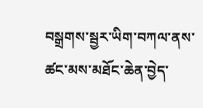བསྒྲགས་སྦྱར་ཡིག་བཀལ་ནས་ཚང་མས་མཐོང་ཆེན་བྱེད་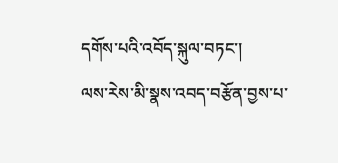དགོས་པའི་འབོད་སྐུལ་བཏང་།
ལས་རེས་མི་སྣས་འབད་བརྩོན་བྱས་པ་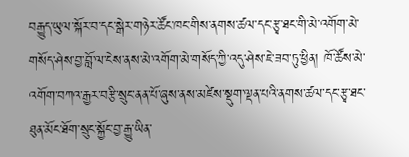བརྒྱུད་ཡུལ་སྐོར་བ་དང་སྒེར་གཉེར་ཚོང་ཁང་གིས་ནགས་ཚལ་དང་རྩྭ་ཐང་གི་མེ་འགོག་མེ་གསོད་ཤེས་བྱ་བློ་ལ་ངེས་ནས་མེ་འགོག་མེ་གསོད་ཀྱི་འདུ་ཤེས་ཇེ་ཟབ་ཏུ་ཕྱིན། ཁོ་ཚོས་མེ་འགོག་བཀའ་རྒྱར་བརྩི་སྲུང་ནན་པོ་ཞུས་ནས་མཛེས་སྡུག་ལྡན་པའི་ནགས་ཚལ་དང་རྩྭ་ཐང་ཐུན་མོང་ཐོག་སྲུང་སྐྱོང་བྱ་རྒྱུ་ཡིན་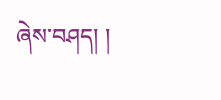ཞེས་བཤད། །